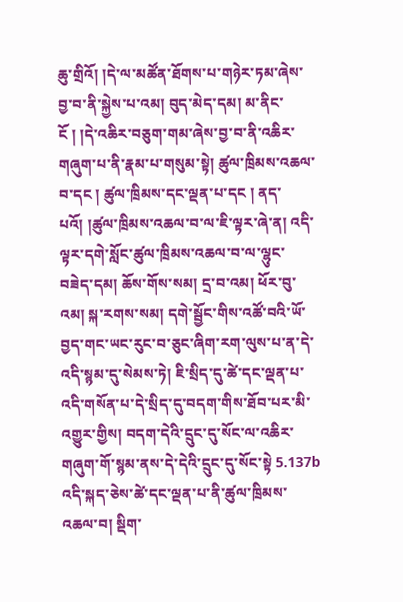ཆུ་གྲིའོ། །དེ་ལ་མཚོན་ཐོགས་པ་གཉེར་ཏམ་ཞེས་བྱ་བ་ནི་སྐྱེས་པ་འམ། བུད་མེད་དམ། མ་ནིང་ངོ ། །དེ་འཆིར་བཅུག་གམ་ཞེས་བྱ་བ་ནི་འཆིར་གཞུག་པ་ནི་རྣམ་པ་གསུམ་སྟེ། ཚུལ་ཁྲིམས་འཆལ་བ་དང ། ཚུལ་ཁྲིམས་དང་ལྡན་པ་དང ། ནད་པའོ། །ཚུལ་ཁྲིམས་འཆལ་བ་ལ་ཇི་ལྟར་ཞེ་ན། འདི་ལྟར་དགེ་སློང་ཚུལ་ཁྲིམས་འཆལ་བ་ལ་ལྷུང་བཟེད་དམ། ཆོས་གོས་སམ། དྲ་བ་འམ། ཕོར་བུ་འམ། སྐ་རགས་སམ། དགེ་སྦྱོང་གིས་འཚོ་བའི་ཡོ་བྱད་གང་ཡང་རུང་བ་ཅུང་ཞིག་རག་ལུས་པ་ན་དེ་འདི་སྙམ་དུ་སེམས་ཏེ། ཇི་སྲིད་དུ་ཚེ་དང་ལྡན་པ་འདི་གསོན་པ་དེ་སྲིད་དུ་བདག་གིས་ཐོབ་པར་མི་འགྱུར་གྱིས། བདག་དེའི་དྲུང་དུ་སོང་ལ་འཆིར་གཞུག་གོ་སྙམ་ནས་དེ་དེའི་དྲུང་དུ་སོང་སྟེ 5.137b འདི་སྐད་ཅེས་ཚེ་དང་ལྡན་པ་ནི་ཚུལ་ཁྲིམས་འཆལ་བ། སྡིག་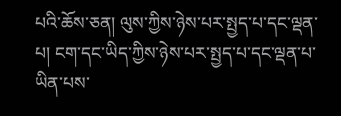པའི་ཆོས་ཅན། ལུས་ཀྱིས་ཉེས་པར་སྤྱད་པ་དང་ལྡན་པ། ངག་དང་ཡིད་ཀྱིས་ཉེས་པར་སྤྱད་པ་དང་ལྡན་པ་ཡིན་པས་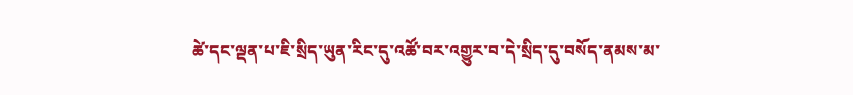ཚེ་དང་ལྡན་པ་ཇི་སྲིད་ཡུན་རིང་དུ་འཚོ་བར་འགྱུར་བ་དེ་སྲིད་དུ་བསོད་ནམས་མ་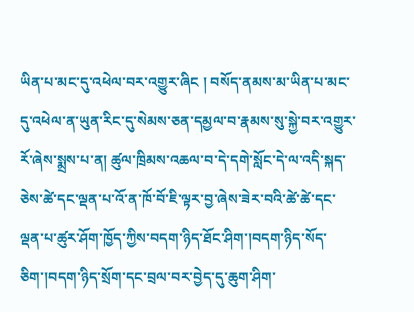ཡིན་པ་མང་དུ་འཕེལ་བར་འགྱུར་ཞིང ། བསོད་ནམས་མ་ཡིན་པ་མང་དུ་འཕེལ་ན་ཡུན་རིང་དུ་སེམས་ཅན་དམྱལ་བ་རྣམས་སུ་སྐྱེ་བར་འགྱུར་རོ་ཞེས་སྨྲས་པ་ན། ཚུལ་ཁྲིམས་འཆལ་བ་དེ་དགེ་སློང་དེ་ལ་འདི་སྐད་ཅེས་ཚེ་དང་ལྡན་པ་འོ་ན་ཁོ་བོ་ཇི་ལྟར་བྱ་ཞེས་ཟེར་བའི་ཚེ་ཚེ་དང་ལྡན་པ་ཚུར་ཤོག་ཁྱོད་ཀྱིས་བདག་ཉིད་ཐོང་ཤིག་།བདག་ཉིད་སོད་ཅིག་།བདག་ཉིད་སྲོག་དང་བྲལ་བར་བྱེད་དུ་ཆུག་ཤིག་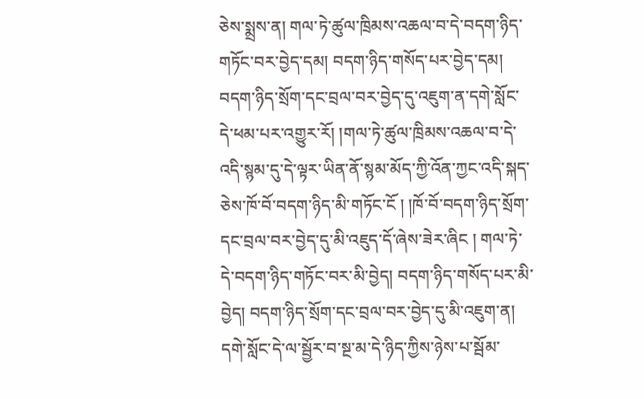ཅེས་སྨྲས་ན། གལ་ཏེ་ཚུལ་ཁྲིམས་འཆལ་བ་དེ་བདག་ཉིད་གཏོང་བར་བྱེད་དམ། བདག་ཉིད་གསོད་པར་བྱེད་དམ། བདག་ཉིད་སྲོག་དང་བྲལ་བར་བྱེད་དུ་འཇུག་ན་དགེ་སློང་དེ་ཕམ་པར་འགྱུར་རོ། །གལ་ཏེ་ཚུལ་ཁྲིམས་འཆལ་བ་དེ་འདི་སྙམ་དུ་དེ་ལྟར་ཡིན་ནོ་སྙམ་མོད་ཀྱི་འོན་ཀྱང་འདི་སྐད་ཅེས་ཁོ་བོ་བདག་ཉིད་མི་གཏོང་ངོ ། །ཁོ་བོ་བདག་ཉིད་སྲོག་དང་བྲལ་བར་བྱེད་དུ་མི་འཇུད་དོ་ཞེས་ཟེར་ཞིང ། གལ་ཏེ་དེ་བདག་ཉིད་གཏོང་བར་མི་བྱེད། བདག་ཉིད་གསོད་པར་མི་བྱེད། བདག་ཉིད་སྲོག་དང་བྲལ་བར་བྱེད་དུ་མི་འཇུག་ན། དགེ་སློང་དེ་ལ་སྦྱོར་བ་སྔ་མ་དེ་ཉིད་ཀྱིས་ཉེས་པ་སྦོམ་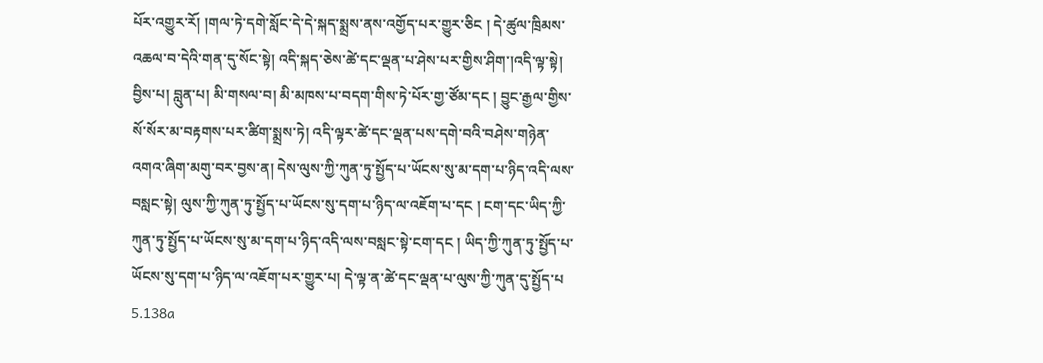པོར་འགྱུར་རོ། །གལ་ཏེ་དགེ་སློང་དེ་དེ་སྐད་སྨྲས་ནས་འགྱོད་པར་གྱུར་ཅིང ། དེ་ཚུལ་ཁྲིམས་འཆལ་བ་དེའི་གན་དུ་སོང་སྟེ། འདི་སྐད་ཅེས་ཚེ་དང་ལྡན་པ་ཤེས་པར་གྱིས་ཤིག་།འདི་ལྟ་སྟེ། བྱིས་པ། བླུན་པ། མི་གསལ་བ། མི་མཁས་པ་བདག་གིས་ཏེ་པོར་གྱ་ཙོམ་དང ། བྱུང་རྒྱལ་གྱིས་སོ་སོར་མ་བརྟགས་པར་ཚིག་སྨྲས་ཏེ། འདི་ལྟར་ཚེ་དང་ལྡན་པས་དགེ་བའི་བཤེས་གཉེན་འགའ་ཞིག་མགུ་བར་བྱས་ན། དེས་ལུས་ཀྱི་ཀུན་ཏུ་སྤྱོད་པ་ཡོངས་སུ་མ་དག་པ་ཉིད་འདི་ལས་བསླང་སྟེ། ལུས་ཀྱི་ཀུན་ཏུ་སྤྱོད་པ་ཡོངས་སུ་དག་པ་ཉིད་ལ་འཇོག་པ་དང ། ངག་དང་ཡིད་ཀྱི་ཀུན་ཏུ་སྤྱོད་པ་ཡོངས་སུ་མ་དག་པ་ཉིད་འདི་ལས་བསླང་སྟེ་ངག་དང ། ཡིད་ཀྱི་ཀུན་ཏུ་སྤྱོད་པ་ཡོངས་སུ་དག་པ་ཉིད་ལ་འཇོག་པར་གྱུར་པ། དེ་ལྟ་ན་ཚེ་དང་ལྡན་པ་ལུས་ཀྱི་ཀུན་དུ་སྤྱོད་པ 5.138a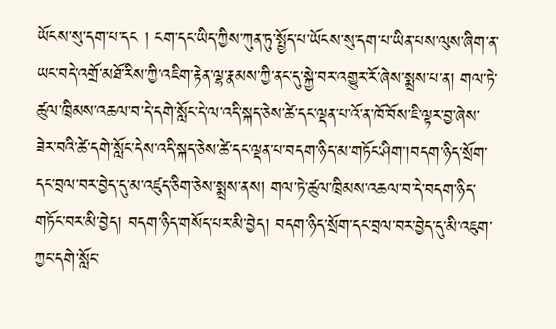ཡོངས་སུ་དག་པ་དང ། ངག་དང་ཡིད་ཀྱིས་ཀུན་ཏུ་སྤྱོད་པ་ཡོངས་སུ་དག་པ་ཡིན་པས་ལུས་ཞིག་ན་ཡང་བདེ་འགྲོ་མཐོ་རིས་ཀྱི་འཇིག་རྟེན་ལྷ་རྣམས་ཀྱི་ནང་དུ་སྐྱེ་བར་འགྱུར་རོ་ཞེས་སྨྲས་པ་ན། གལ་ཏེ་ཚུལ་ཁྲིམས་འཆལ་བ་དེ་དགེ་སློང་དེ་ལ་འདི་སྐད་ཅེས་ཚེ་དང་ལྡན་པ་འོ་ན་ཁོ་བོས་ཇི་ལྟར་བྱ་ཞེས་ཟེར་བའི་ཚེ་དགེ་སློང་དེས་འདི་སྐད་ཅེས་ཚེ་དང་ལྡན་པ་བདག་ཉིད་མ་གཏོང་ཤིག་།བདག་ཉིད་སྲོག་དང་བྲལ་བར་བྱེད་དུ་མ་འཛུད་ཅིག་ཅེས་སྨྲས་ནས། གལ་ཏེ་ཚུལ་ཁྲིམས་འཆལ་བ་དེ་བདག་ཉིད་གཏོང་བར་མི་བྱེད། བདག་ཉིད་གསོད་པར་མི་བྱེད། བདག་ཉིད་སྲོག་དང་བྲལ་བར་བྱེད་དུ་མི་འཇུག་ཀྱང་དགེ་སློང་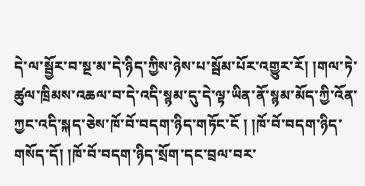དེ་ལ་སྦྱོར་བ་སྔ་མ་དེ་ཉིད་ཀྱིས་ཉེས་པ་སྦོམ་པོར་འགྱུར་རོ། །གལ་ཏེ་ཚུལ་ཁྲིམས་འཆལ་བ་དེ་འདི་སྙམ་དུ་དེ་ལྟ་ཡིན་ནོ་སྙམ་མོད་ཀྱི་འོན་ཀྱང་འདི་སྐད་ཅེས་ཁོ་བོ་བདག་ཉིད་གཏོང་ངོ ། །ཁོ་བོ་བདག་ཉིད་གསོད་དོ། །ཁོ་བོ་བདག་ཉིད་སྲོག་དང་བྲལ་བར་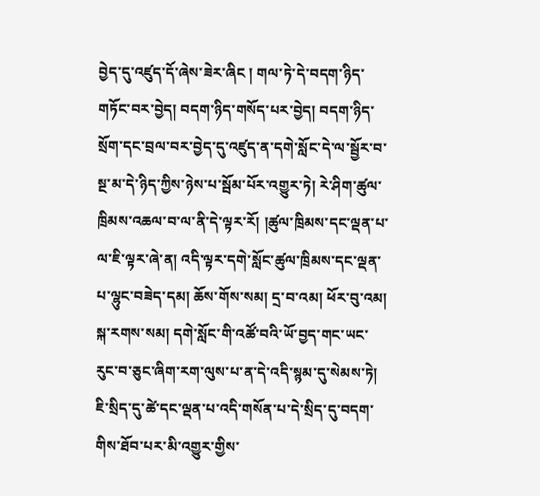བྱེད་དུ་འཛུད་དོ་ཞེས་ཟེར་ཞིང ། གལ་ཏེ་དེ་བདག་ཉིད་གཏོང་བར་བྱེད། བདག་ཉིད་གསོད་པར་བྱེད། བདག་ཉིད་སྲོག་དང་བྲལ་བར་བྱེད་དུ་འཛུད་ན་དགེ་སློང་དེ་ལ་སྦྱོར་བ་སྔ་མ་དེ་ཉིད་ཀྱིས་ཉེས་པ་སྦོམ་པོར་འགྱུར་ཏེ། རེ་ཤིག་ཚུལ་ཁྲིམས་འཆལ་བ་ལ་ནི་དེ་ལྟར་རོ། །ཚུལ་ཁྲིམས་དང་ལྡན་པ་ལ་ཇི་ལྟར་ཞེ་ན། འདི་ལྟར་དགེ་སློང་ཚུལ་ཁྲིམས་དང་ལྡན་པ་ལྷུང་བཟེད་དམ། ཆོས་གོས་སམ། དྲ་བ་འམ། ཕོར་བུ་འམ། སྐ་རགས་སམ། དགེ་སློང་གི་འཚོ་བའི་ཡོ་བྱད་གང་ཡང་རུང་བ་ཅུང་ཞིག་རག་ལུས་པ་ན་དེ་འདི་སྙམ་དུ་སེམས་ཏེ། ཇི་སྲིད་དུ་ཚེ་དང་ལྡན་པ་འདི་གསོན་པ་དེ་སྲིད་དུ་བདག་གིས་ཐོབ་པར་མི་འགྱུར་གྱིས་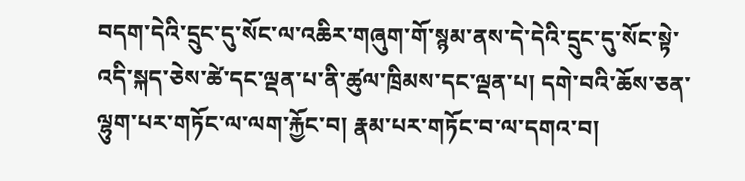བདག་དེའི་དྲུང་དུ་སོང་ལ་འཆིར་གཞུག་གོ་སྙམ་ནས་དེ་དེའི་དྲུང་དུ་སོང་སྟེ་འདི་སྐད་ཅེས་ཚེ་དང་ལྡན་པ་ནི་ཚུལ་ཁྲིམས་དང་ལྡན་པ། དགེ་བའི་ཆོས་ཅན་ལྷུག་པར་གཏོང་ལ་ལག་རྐྱོང་བ། རྣམ་པར་གཏོང་བ་ལ་དགའ་བ།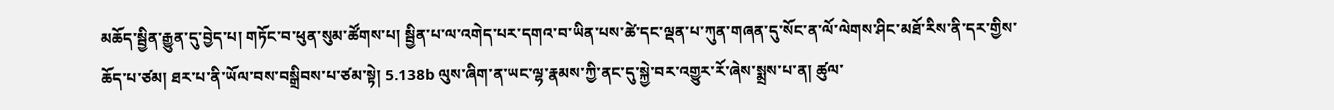མཆོད་སྦྱིན་རྒྱུན་དུ་བྱེད་པ། གཏོང་བ་ཕུན་སུམ་ཚོགས་པ། སྦྱིན་པ་ལ་འགེད་པར་དགའ་བ་ཡིན་པས་ཚེ་དང་ལྡན་པ་ཀུན་གཞན་དུ་སོང་ན་ལོ་ལེགས་ཤིང་མཐོ་རིས་ནི་དར་གྱིས་ཆོད་པ་ཙམ། ཐར་པ་ནི་ཡོལ་བས་བསྒྲིབས་པ་ཙམ་སྟེ། 5.138b ལུས་ཞིག་ན་ཡང་ལྷ་རྣམས་ཀྱི་ནང་དུ་སྐྱེ་བར་འགྱུར་རོ་ཞེས་སྨྲས་པ་ན། ཚུལ་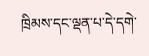ཁྲིམས་དང་ལྡན་པ་དེ་དགེ་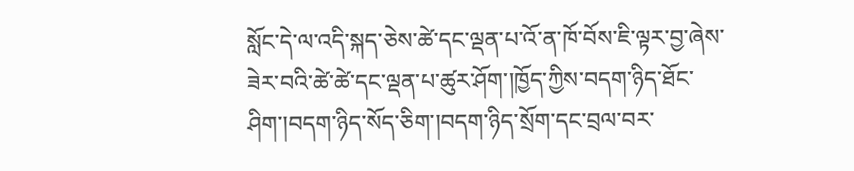སློང་དེ་ལ་འདི་སྐད་ཅེས་ཚེ་དང་ལྡན་པ་འོ་ན་ཁོ་བོས་ཇི་ལྟར་བྱ་ཞེས་ཟེར་བའི་ཚེ་ཚེ་དང་ལྡན་པ་ཚུར་ཤོག་།ཁྱོད་ཀྱིས་བདག་ཉིད་ཐོང་ཤིག་།བདག་ཉིད་སོད་ཅིག་།བདག་ཉིད་སྲོག་དང་བྲལ་བར་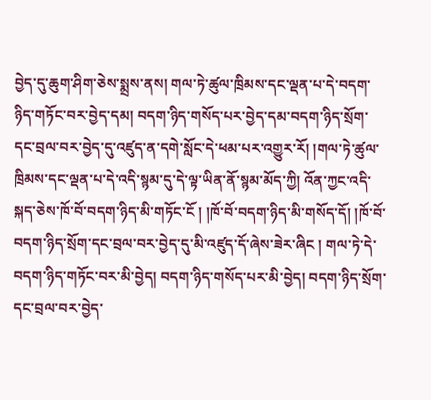བྱེད་དུ་ཆུག་ཤིག་ཅེས་སྨྲས་ནས། གལ་ཏེ་ཚུལ་ཁྲིམས་དང་ལྡན་པ་དེ་བདག་ཉིད་གཏོང་བར་བྱེད་དམ། བདག་ཉིད་གསོད་པར་བྱེད་དམ་བདག་ཉིད་སྲོག་དང་བྲལ་བར་བྱེད་དུ་འཛུད་ན་དགེ་སློང་དེ་ཕམ་པར་འགྱུར་རོ། །གལ་ཏེ་ཚུལ་ཁྲིམས་དང་ལྡན་པ་དེ་འདི་སྙམ་དུ་དེ་ལྟ་ཡིན་ནོ་སྙམ་མོད་ཀྱི། འོན་ཀྱང་འདི་སྐད་ཅེས་ཁོ་བོ་བདག་ཉིད་མི་གཏོང་ངོ ། །ཁོ་བོ་བདག་ཉིད་མི་གསོད་དོ། །ཁོ་བོ་བདག་ཉིད་སྲོག་དང་བྲལ་བར་བྱེད་དུ་མི་འཛུད་དོ་ཞེས་ཟེར་ཞིང ། གལ་ཏེ་དེ་བདག་ཉིད་གཏོང་བར་མི་བྱེད། བདག་ཉིད་གསོད་པར་མི་བྱེད། བདག་ཉིད་སྲོག་དང་བྲལ་བར་བྱེད་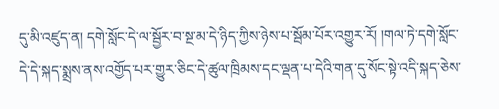དུ་མི་འཛུད་ན། དགེ་སློང་དེ་ལ་སྦྱོར་བ་སྔ་མ་དེ་ཉིད་ཀྱིས་ཉེས་པ་སྦོམ་པོར་འགྱུར་རོ། །གལ་ཏེ་དགེ་སློང་དེ་དེ་སྐད་སྨྲས་ནས་འགྱོད་པར་གྱུར་ཅིང་དེ་ཚུལ་ཁྲིམས་དང་ལྡན་པ་དེའི་གན་དུ་སོང་སྟེ་འདི་སྐད་ཅེས་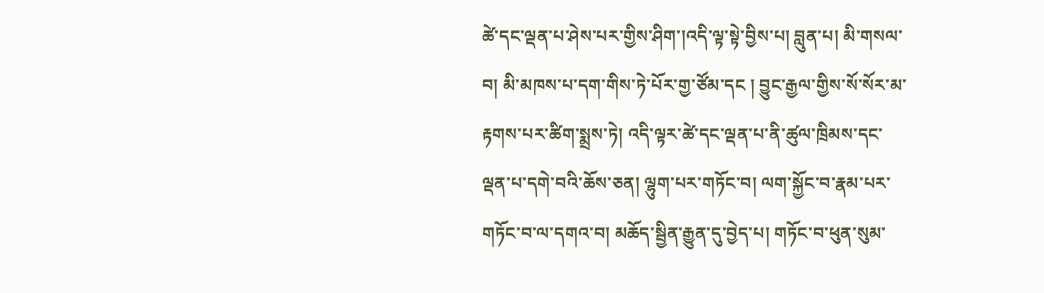ཚེ་དང་ལྡན་པ་ཤེས་པར་གྱིས་ཤིག་།འདི་ལྟ་སྟེ་བྱིས་པ། བླུན་པ། མི་གསལ་བ། མི་མཁས་པ་དག་གིས་ཏེ་པོར་གྱ་ཙོམ་དང ། བྱུང་རྒྱལ་གྱིས་སོ་སོར་མ་རྟགས་པར་ཚིག་སྨྲས་ཏེ། འདི་ལྟར་ཚེ་དང་ལྡན་པ་ནི་ཚུལ་ཁྲིམས་དང་ལྡན་པ་དགེ་བའི་ཆོས་ཅན། ལྷུག་པར་གཏོང་བ། ལག་སྐྱོང་བ་རྣམ་པར་གཏོང་བ་ལ་དགའ་བ། མཆོད་སྦྱིན་རྒྱུན་དུ་བྱེད་པ། གཏོང་བ་ཕུན་སུམ་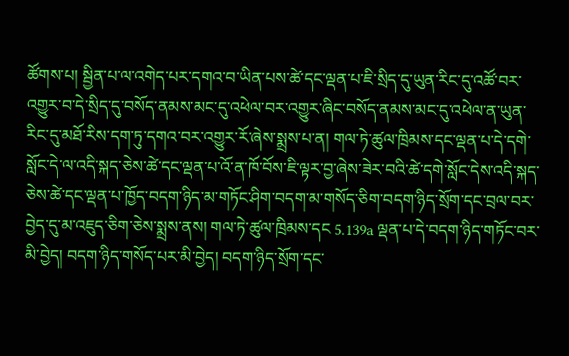ཚོགས་པ། སྦྱིན་པ་ལ་འགེད་པར་དགའ་བ་ཡིན་པས་ཚེ་དང་ལྡན་པ་ཇི་སྲིད་དུ་ཡུན་རིང་དུ་འཚོ་བར་འགྱུར་བ་དེ་སྲིད་དུ་བསོད་ནམས་མང་དུ་འཕེལ་བར་འགྱུར་ཞིང་བསོད་ནམས་མང་དུ་འཕེལ་ན་ཡུན་རིང་དུ་མཐོ་རིས་དག་ཏུ་དགའ་བར་འགྱུར་རོ་ཞེས་སྨྲས་པ་ན། གལ་ཏེ་ཚུལ་ཁྲིམས་དང་ལྡན་པ་དེ་དགེ་སློང་དེ་ལ་འདི་སྐད་ཅེས་ཚེ་དང་ལྡན་པ་འོ་ན་ཁོ་བོས་ཇི་ལྟར་བྱ་ཞེས་ཟེར་བའི་ཚེ་དགེ་སློང་དེས་འདི་སྐད་ཅེས་ཚེ་དང་ལྡན་པ་ཁྱོད་བདག་ཉིད་མ་གཏོང་ཤིག་བདག་མ་གསོད་ཅིག་བདག་ཉིད་སྲོག་དང་བྲལ་བར་བྱེད་དུ་མ་འཇུད་ཅིག་ཅེས་སྨྲས་ནས། གལ་ཏེ་ཚུལ་ཁྲིམས་དང 5.139a ལྡན་པ་དེ་བདག་ཉིད་གཏོང་བར་མི་བྱེད། བདག་ཉིད་གསོད་པར་མི་བྱེད། བདག་ཉིད་སྲོག་དང་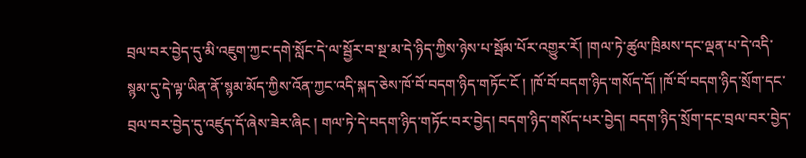བྲལ་བར་བྱེད་དུ་མི་འཇུག་ཀྱང་དགེ་སློང་དེ་ལ་སྦྱོར་བ་སྔ་མ་དེ་ཉིད་ཀྱིས་ཉེས་པ་སྦོམ་པོར་འགྱུར་རོ། །གལ་ཏེ་ཚུལ་ཁྲིམས་དང་ལྡན་པ་དེ་འདི་སྙམ་དུ་དེ་ལྟ་ཡིན་ནོ་སྙམ་མོད་ཀྱིས་འོན་ཀྱང་འདི་སྐད་ཅེས་ཁོ་བོ་བདག་ཉིད་གཏོང་ངོ ། །ཁོ་བོ་བདག་ཉིད་གསོད་དོ། །ཁོ་བོ་བདག་ཉིད་སྲོག་དང་བྲལ་བར་བྱེད་དུ་འཛུད་དོ་ཞེས་ཟེར་ཞིང ། གལ་ཏེ་དེ་བདག་ཉིད་གཏོང་བར་བྱེད། བདག་ཉིད་གསོད་པར་བྱེད། བདག་ཉིད་སྲོག་དང་བྲལ་བར་བྱེད་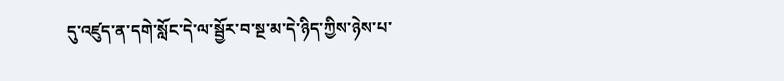དུ་འཛུད་ན་དགེ་སློང་དེ་ལ་སྦྱོར་བ་སྔ་མ་དེ་ཉིད་ཀྱིས་ཉེས་པ་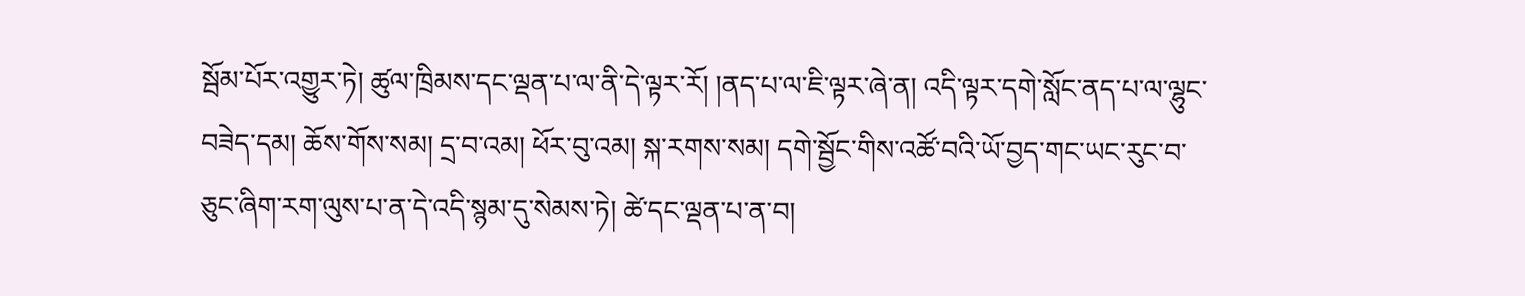སྦོམ་པོར་འགྱུར་ཏེ། ཚུལ་ཁྲིམས་དང་ལྡན་པ་ལ་ནི་དེ་ལྟར་རོ། །ནད་པ་ལ་ཇི་ལྟར་ཞེ་ན། འདི་ལྟར་དགེ་སློང་ནད་པ་ལ་ལྷུང་བཟེད་དམ། ཆོས་གོས་སམ། དྲ་བ་འམ། ཕོར་བུ་འམ། སྐ་རགས་སམ། དགེ་སྦྱོང་གིས་འཚོ་བའི་ཡོ་བྱད་གང་ཡང་རུང་བ་ཅུང་ཞིག་རག་ལུས་པ་ན་དེ་འདི་སྙམ་དུ་སེམས་ཏེ། ཚེ་དང་ལྡན་པ་ན་བ།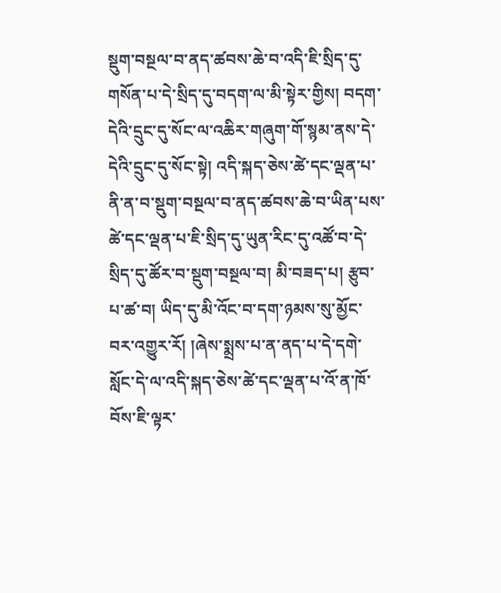སྡུག་བསྔལ་བ་ནད་ཚབས་ཆེ་བ་འདི་ཇི་སྲིད་དུ་གསོན་པ་དེ་སྲིད་དུ་བདག་ལ་མི་སྟེར་གྱིས། བདག་དེའི་དྲུང་དུ་སོང་ལ་འཆིར་གཞུག་གོ་སྙམ་ནས་དེ་དེའི་དྲུང་དུ་སོང་སྟེ། འདི་སྐད་ཅེས་ཚེ་དང་ལྡན་པ་ནི་ན་བ་སྡུག་བསྔལ་བ་ནད་ཚབས་ཆེ་བ་ཡིན་པས་ཚེ་དང་ལྡན་པ་ཇི་སྲིད་དུ་ཡུན་རིང་དུ་འཚོ་བ་དེ་སྲིད་དུ་ཚོར་བ་སྡུག་བསྔལ་བ། མི་བཟད་པ། རྩུབ་པ་ཚ་བ། ཡིད་དུ་མི་འོང་བ་དག་ཉམས་སུ་མྱོང་བར་འགྱུར་རོ། །ཞེས་སྨྲས་པ་ན་ནད་པ་དེ་དགེ་སློང་དེ་ལ་འདི་སྐད་ཅེས་ཚེ་དང་ལྡན་པ་འོ་ན་ཁོ་བོས་ཇི་ལྟར་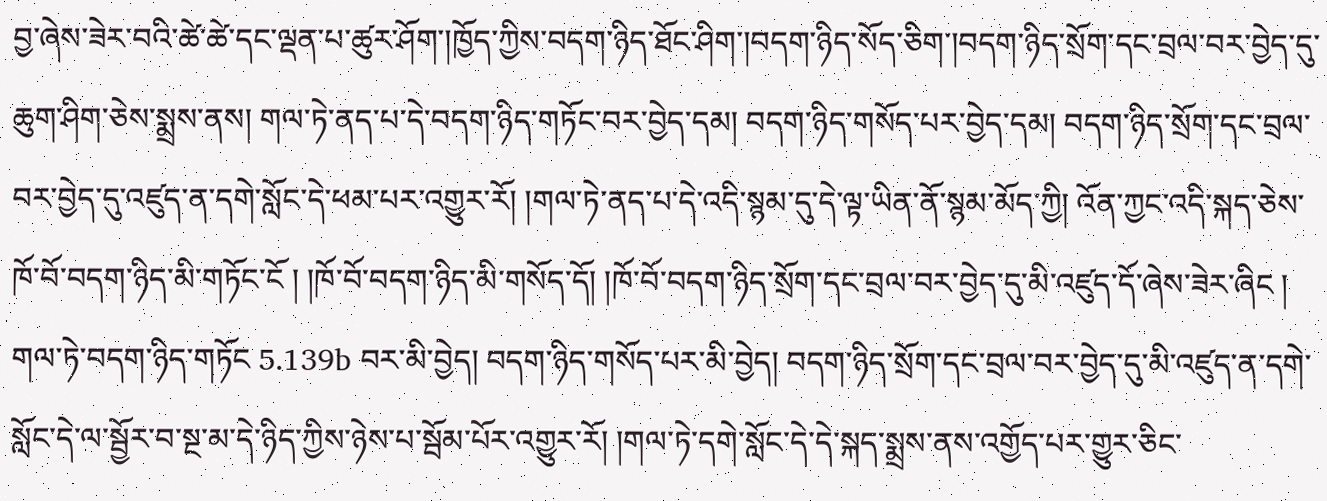བྱ་ཞེས་ཟེར་བའི་ཚེ་ཚེ་དང་ལྡན་པ་ཚུར་ཤོག་།ཁྱོད་ཀྱིས་བདག་ཉིད་ཐོང་ཤིག་།བདག་ཉིད་སོད་ཅིག་།བདག་ཉིད་སྲོག་དང་བྲལ་བར་བྱེད་དུ་ཆུག་ཤིག་ཅེས་སྨྲས་ནས། གལ་ཏེ་ནད་པ་དེ་བདག་ཉིད་གཏོང་བར་བྱེད་དམ། བདག་ཉིད་གསོད་པར་བྱེད་དམ། བདག་ཉིད་སྲོག་དང་བྲལ་བར་བྱེད་དུ་འཛུད་ན་དགེ་སློང་དེ་ཕམ་པར་འགྱུར་རོ། །གལ་ཏེ་ནད་པ་དེ་འདི་སྙམ་དུ་དེ་ལྟ་ཡིན་ནོ་སྙམ་མོད་ཀྱི། འོན་ཀྱང་འདི་སྐད་ཅེས་ཁོ་བོ་བདག་ཉིད་མི་གཏོང་ངོ ། །ཁོ་བོ་བདག་ཉིད་མི་གསོད་དོ། །ཁོ་བོ་བདག་ཉིད་སྲོག་དང་བྲལ་བར་བྱེད་དུ་མི་འཛུད་དོ་ཞེས་ཟེར་ཞིང ། གལ་ཏེ་བདག་ཉིད་གཏོང 5.139b བར་མི་བྱེད། བདག་ཉིད་གསོད་པར་མི་བྱེད། བདག་ཉིད་སྲོག་དང་བྲལ་བར་བྱེད་དུ་མི་འཛུད་ན་དགེ་སློང་དེ་ལ་སྦྱོར་བ་སྔ་མ་དེ་ཉིད་ཀྱིས་ཉེས་པ་སྦོམ་པོར་འགྱུར་རོ། །གལ་ཏེ་དགེ་སློང་དེ་དེ་སྐད་སྨྲས་ནས་འགྱོད་པར་གྱུར་ཅིང་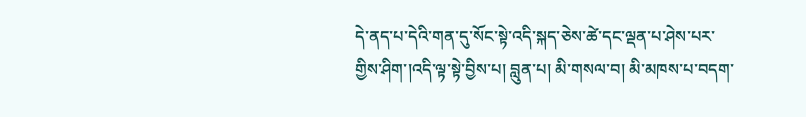དེ་ནད་པ་དེའི་གན་དུ་སོང་སྟེ་འདི་སྐད་ཅེས་ཚེ་དང་ལྡན་པ་ཤེས་པར་གྱིས་ཤིག་།འདི་ལྟ་སྟེ་བྱིས་པ། བླུན་པ། མི་གསལ་བ། མི་མཁས་པ་བདག་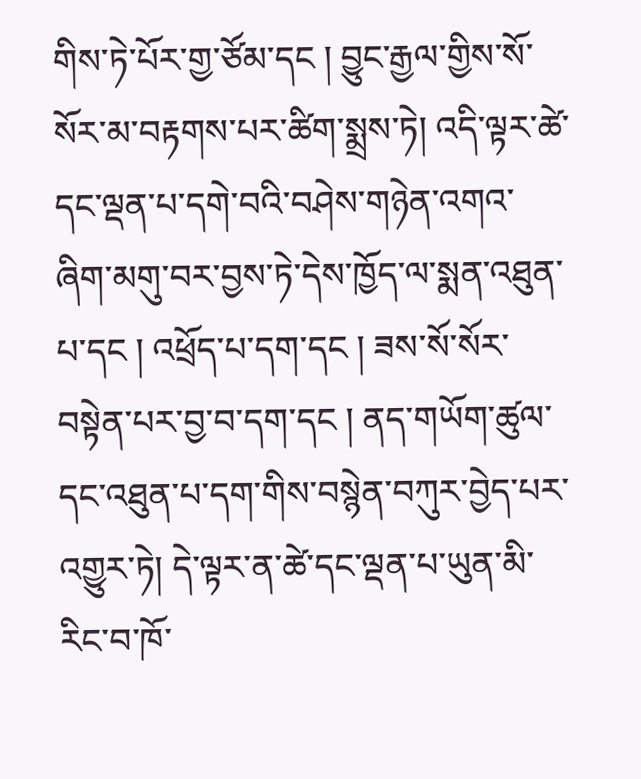གིས་ཏེ་པོར་གྱ་ཙོམ་དང ། བྱུང་རྒྱལ་གྱིས་སོ་སོར་མ་བརྟགས་པར་ཚིག་སྨྲས་ཏེ། འདི་ལྟར་ཚེ་དང་ལྡན་པ་དགེ་བའི་བཤེས་གཉེན་འགའ་ཞིག་མགུ་བར་བྱས་ཏེ་དེས་ཁྱོད་ལ་སྨན་འཐུན་པ་དང ། འཕྲོད་པ་དག་དང ། ཟས་སོ་སོར་བསྟེན་པར་བྱ་བ་དག་དང ། ནད་གཡོག་ཚུལ་དང་འཐུན་པ་དག་གིས་བསྙེན་བཀུར་བྱེད་པར་འགྱུར་ཏེ། དེ་ལྟར་ན་ཚེ་དང་ལྡན་པ་ཡུན་མི་རིང་བ་ཁོ་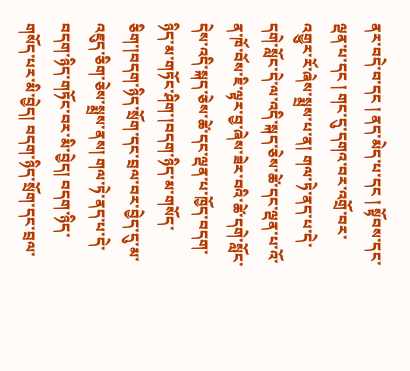ནར་བདེ་བ་དང ། ནད་མེད་པ་དང ། སྟོབས་དང་ལྡན་པ་དང ། གང་དུ་དགའ་བར་འགྲོ་བར་འགྱུར་རོ་ཞེས་སྨྲས་པ་ན། གལ་ཏེ་ནད་པ་དེ་དགེ་སློང་དེ་ལ་འདི་སྐད་ཅེས་ཚེ་དང་ལྡན་པ་འོ་ན་ཁོ་བོས་ཇི་ལྟར་བྱ་ཞེས་ཟེར་བའི་ཚེ་དགེ་སློང་དེས་འདི་སྐད་ཅེས་ཚེ་དང་ལྡན་པ་ཁྱོད་བདག་ཉིད་མ་གཏོང་ཤིག་།བདག་ཉིད་མ་གསོད་ཅིག་།བདག་ཉིད་སྲོག་དང་བྲལ་བར་བྱེད་དུ་མ་འཇུད་ཅིག་ཅེས་སྨྲས་ནས། གལ་ཏེ་ནད་པ་དེ་བདག་ཉིད་གཏོང་བར་མི་བྱེད། བདག་ཉིད་གསོད་པར་མི་བྱེད། བདག་ཉིད་སྲོག་དང་བྲལ་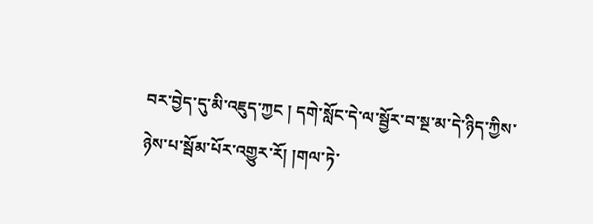བར་བྱེད་དུ་མི་འཇུད་ཀྱང ། དགེ་སློང་དེ་ལ་སྦྱོར་བ་སྔ་མ་དེ་ཉིད་ཀྱིས་ཉེས་པ་སྦོམ་པོར་འགྱུར་རོ། །གལ་ཏེ་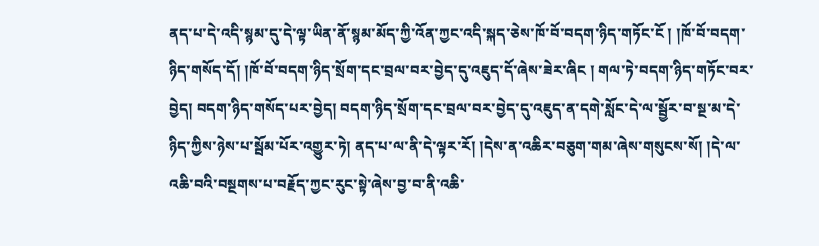ནད་པ་དེ་འདི་སྙམ་དུ་དེ་ལྟ་ཡིན་ནོ་སྙམ་མོད་ཀྱི་འོན་ཀྱང་འདི་སྐད་ཅེས་ཁོ་བོ་བདག་ཉིད་གཏོང་ངོ ། །ཁོ་བོ་བདག་ཉིད་གསོད་དོ། །ཁོ་བོ་བདག་ཉིད་སྲོག་དང་བྲལ་བར་བྱེད་དུ་འཇུད་དོ་ཞེས་ཟེར་ཞིང ། གལ་ཏེ་བདག་ཉིད་གཏོང་བར་བྱེད། བདག་ཉིད་གསོད་པར་བྱེད། བདག་ཉིད་སྲོག་དང་བྲལ་བར་བྱེད་དུ་འཇུད་ན་དགེ་སློང་དེ་ལ་སྦྱོར་བ་སྔ་མ་དེ་ཉིད་ཀྱིས་ཉེས་པ་སྦོམ་པོར་འགྱུར་ཏེ། ནད་པ་ལ་ནི་དེ་ལྟར་རོ། །དེས་ན་འཆིར་བཅུག་གམ་ཞེས་གསུངས་སོ། །དེ་ལ་འཆི་བའི་བསྔགས་པ་བརྗོད་ཀྱང་རུང་སྟེ་ཞེས་བྱ་བ་ནི་འཆི་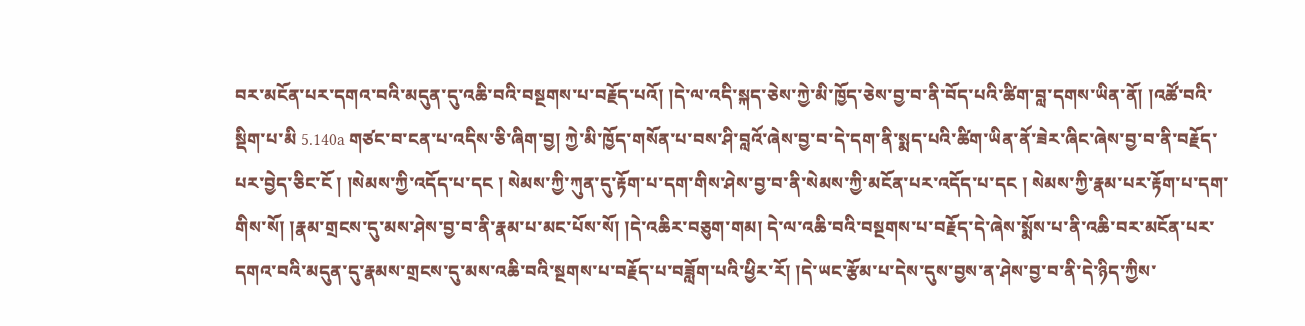བར་མངོན་པར་དགའ་བའི་མདུན་དུ་འཆི་བའི་བསྔགས་པ་བརྗོད་པའོ། །དེ་ལ་འདི་སྐད་ཅེས་ཀྱེ་མི་ཁྱོད་ཅེས་བྱ་བ་ནི་བོད་པའི་ཚིག་བླ་དགས་ཡིན་ནོ། །འཚོ་བའི་སྡིག་པ་མི 5.140a གཙང་བ་ངན་པ་འདིས་ཅི་ཞིག་བྱ། ཀྱེ་མི་ཁྱོད་གསོན་པ་བས་ཤི་བླའོ་ཞེས་བྱ་བ་དེ་དག་ནི་སྨད་པའི་ཚིག་ཡིན་ནོ་ཟེར་ཞིང་ཞེས་བྱ་བ་ནི་བརྗོད་པར་བྱེད་ཅིང་ངོ ། །སེམས་ཀྱི་འདོད་པ་དང ། སེམས་ཀྱི་ཀུན་དུ་རྟོག་པ་དག་གིས་ཤེས་བྱ་བ་ནི་སེམས་ཀྱི་མངོན་པར་འདོད་པ་དང ། སེམས་ཀྱི་རྣམ་པར་རྟོག་པ་དག་གིས་སོ། །རྣམ་གྲངས་དུ་མས་ཤེས་བྱ་བ་ནི་རྣམ་པ་མང་པོས་སོ། །དེ་འཆིར་བཅུག་གམ། དེ་ལ་འཆི་བའི་བསྔགས་པ་བརྗོད་དེ་ཞེས་སྨོས་པ་ནི་འཆི་བར་མངོན་པར་དགའ་བའི་མདུན་དུ་རྣམས་གྲངས་དུ་མས་འཆི་བའི་སྔགས་པ་བརྗོད་པ་བཟློག་པའི་ཕྱིར་རོ། །དེ་ཡང་རྩོམ་པ་དེས་དུས་བྱས་ན་ཤེས་བྱ་བ་ནི་དེ་ཉིད་ཀྱིས་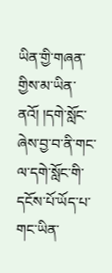ཡིན་གྱི་གཞན་གྱིས་མ་ཡིན་ནའོ། །དགེ་སློང་ཞེས་བྱ་བ་ནི་གང་ལ་དགེ་སློང་གི་དངོས་པོ་ཡོད་པ་གང་ཡིན་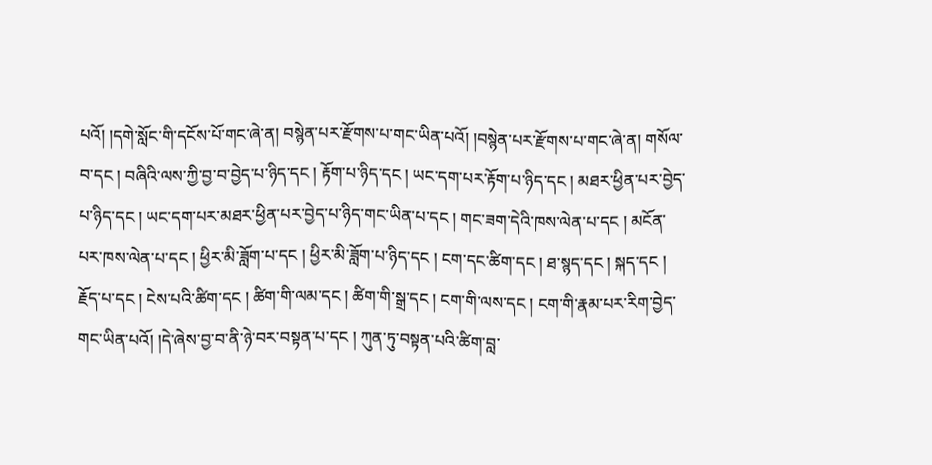པའོ། །དགེ་སློང་གི་དངོས་པོ་གང་ཞེ་ན། བསྙེན་པར་རྫོགས་པ་གང་ཡིན་པའོ། །བསྙེན་པར་རྫོགས་པ་གང་ཞེ་ན། གསོལ་བ་དང ། བཞིའི་ལས་ཀྱི་བྱ་བ་བྱེད་པ་ཉིད་དང ། རྟོག་པ་ཉིད་དང ། ཡང་དག་པར་རྟོག་པ་ཉིད་དང ། མཐར་ཕྱིན་པར་བྱེད་པ་ཉིད་དང ། ཡང་དག་པར་མཐར་ཕྱིན་པར་བྱེད་པ་ཉིད་གང་ཡིན་པ་དང ། གང་ཟག་དེའི་ཁས་ལེན་པ་དང ། མངོན་པར་ཁས་ལེན་པ་དང ། ཕྱིར་མི་ཟློག་པ་དང ། ཕྱིར་མི་ཟློག་པ་ཉིད་དང ། ངག་དང་ཚིག་དང ། ཐ་སྙད་དང ། སྐད་དང ། རྗོད་པ་དང ། ངེས་པའི་ཚིག་དང ། ཚིག་གི་ལམ་དང ། ཚིག་གི་སྒྲ་དང ། ངག་གི་ལས་དང ། ངག་གི་རྣམ་པར་རིག་བྱེད་གང་ཡིན་པའོ། །དེ་ཞེས་བྱ་བ་ནི་ཉེ་བར་བསྟན་པ་དང ། ཀུན་ཏུ་བསྟན་པའི་ཚིག་བླ་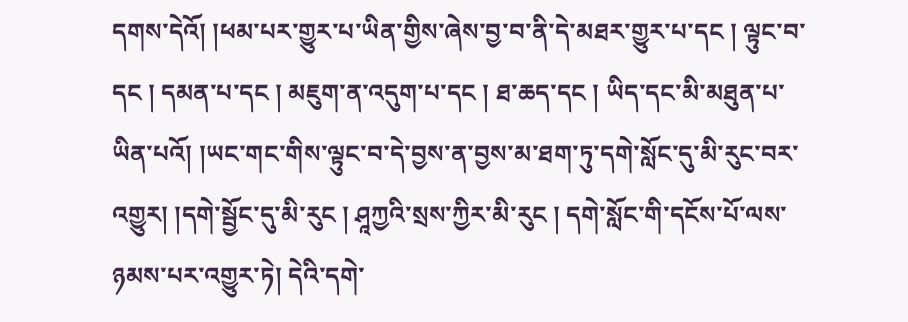དགས་དེའོ། །ཕམ་པར་གྱུར་པ་ཡིན་གྱིས་ཞེས་བྱ་བ་ནི་དེ་མཐར་གྱུར་པ་དང ། ལྟུང་བ་དང ། དམན་པ་དང ། མཇུག་ན་འདུག་པ་དང ། ཐ་ཆད་དང ། ཡིད་དང་མི་མཐུན་པ་ཡིན་པའོ། །ཡང་གང་གིས་ལྟུང་བ་དེ་བྱས་ན་བྱས་མ་ཐག་ཏུ་དགེ་སློང་དུ་མི་རུང་བར་འགྱུར། །དགེ་སྦྱོང་དུ་མི་རུང ། ཤཱཀྱའི་སྲས་ཀྱིར་མི་རུང ། དགེ་སློང་གི་དངོས་པོ་ལས་ཉམས་པར་འགྱུར་ཏེ། དེའི་དགེ་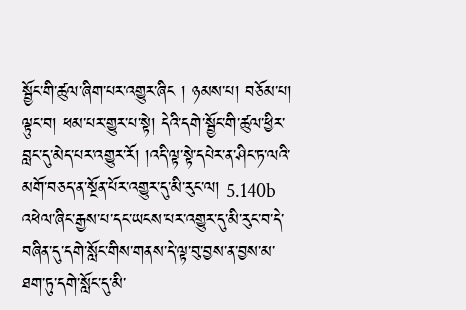སྦྱོང་གི་ཚུལ་ཞིག་པར་འགྱུར་ཞིང ། ཉམས་པ། བཅོམ་པ། ལྟུང་བ། ཕམ་པར་གྱུར་པ་སྟེ། དེའི་དགེ་སྦྱོང་གི་ཚུལ་ཕྱིར་བླང་དུ་མེད་པར་འགྱུར་རོ། །འདི་ལྟ་སྟེ་དཔེར་ན་ཤིང་ཏ་ལའི་མགོ་བཅད་ན་སྔོན་པོར་འགྱུར་དུ་མི་རུང་ལ། 5.140b འཕེལ་ཞིང་རྒྱས་པ་དང་ཡངས་པར་འགྱུར་དུ་མི་རུང་བ་དེ་བཞིན་དུ་དགེ་སློང་གིས་གནས་དེ་ལྟ་བུ་བྱས་ན་བྱས་མ་ཐག་ཏུ་དགེ་སློང་དུ་མི་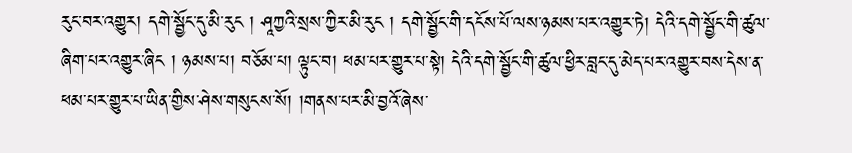རུང་བར་འགྱུར། དགེ་སྦྱོང་དུ་མི་རུང ། ཤཱཀྱའི་སྲས་ཀྱིར་མི་རུང ། དགེ་སྦྱོང་གི་དངོས་པོ་ལས་ཉམས་པར་འགྱུར་ཏེ། དེའི་དགེ་སྦྱོང་གི་ཚུལ་ཞིག་པར་འགྱུར་ཞིང ། ཉམས་པ། བཅོམ་པ། ལྟུང་བ། ཕམ་པར་གྱུར་པ་སྟེ། དེའི་དགེ་སྦྱོང་གི་ཚུལ་ཕྱིར་བླང་དུ་མེད་པར་འགྱུར་བས་དེས་ན་ཕམ་པར་གྱུར་པ་ཡིན་གྱིས་ཤེས་གསུངས་སོ། །གནས་པར་མི་བྱའོ་ཞེས་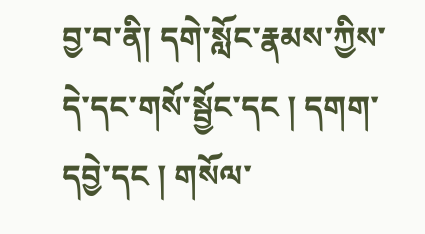བྱ་བ་ནི། དགེ་སློང་རྣམས་ཀྱིས་དེ་དང་གསོ་སྦྱོང་དང ། དགག་དབྱེ་དང ། གསོལ་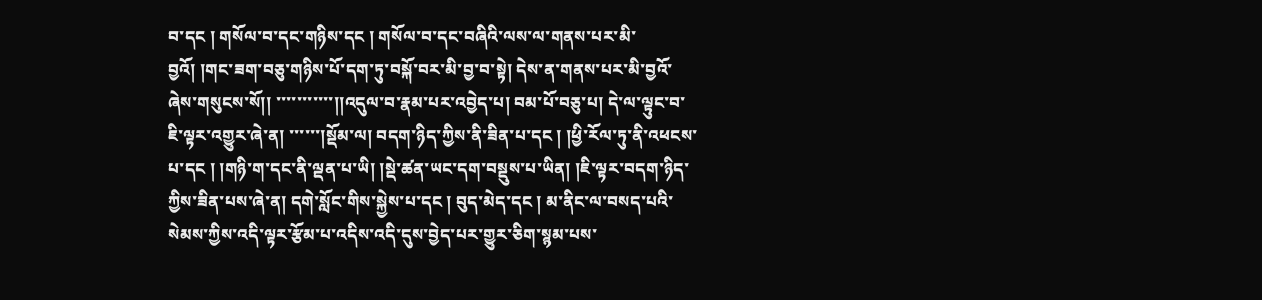བ་དང ། གསོལ་བ་དང་གཉིས་དང ། གསོལ་བ་དང་བཞིའི་ལས་ལ་གནས་པར་མི་བྱའོ། །གང་ཟག་བཅུ་གཉིས་པོ་དག་ཏུ་བསྐོ་བར་མི་བྱ་བ་སྟེ། དེས་ན་གནས་པར་མི་བྱའོ་ཞེས་གསུངས་སོ།། ་་་་་་་་་་་།།འདུལ་བ་རྣམ་པར་འབྱེད་པ། བམ་པོ་བཅུ་པ། དེ་ལ་ལྟུང་བ་ཇི་ལྟར་འགྱུར་ཞེ་ན། ་་་་་་།སྡོམ་ལ། བདག་ཉིད་ཀྱིས་ནི་ཟིན་པ་དང ། །ཕྱི་རོལ་ཏུ་ནི་འཕངས་པ་དང ། །གཉི་ག་དང་ནི་ལྡན་པ་ཡི། །སྡེ་ཚན་ཡང་དག་བསྡུས་པ་ཡིན། །ཇི་ལྟར་བདག་ཉིད་ཀྱིས་ཟིན་པས་ཞེ་ན། དགེ་སློང་གིས་སྐྱེས་པ་དང ། བུད་མེད་དང ། མ་ནིང་ལ་བསད་པའི་སེམས་ཀྱིས་འདི་ལྟར་རྩོམ་པ་འདིས་འདི་དུས་བྱེད་པར་གྱུར་ཅིག་སྙམ་པས་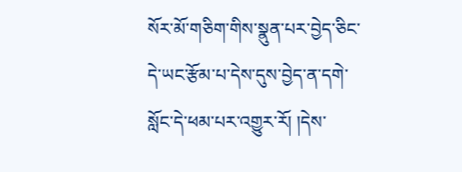སོར་མོ་གཅིག་གིས་སྣུན་པར་བྱེད་ཅིང་དེ་ཡང་རྩོམ་པ་དེས་དུས་བྱེད་ན་དགེ་སློང་དེ་ཕམ་པར་འགྱུར་རོ། །དེས་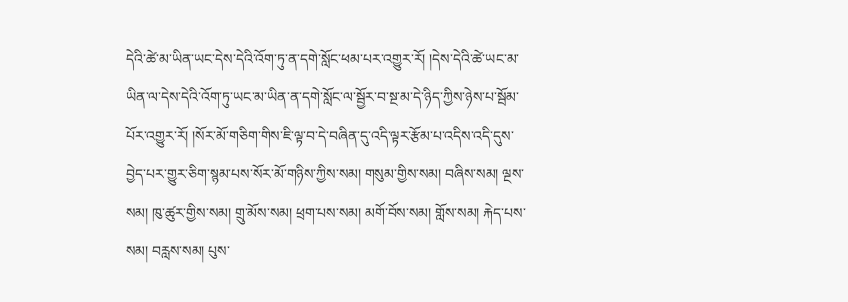དེའི་ཚེ་མ་ཡིན་ཡང་དེས་དེའི་འོག་ཏུ་ན་དགེ་སློང་ཕམ་པར་འགྱུར་རོ། །དེས་དེའི་ཚེ་ཡང་མ་ཡིན་ལ་དེས་དེའི་འོག་ཏུ་ཡང་མ་ཡིན་ན་དགེ་སློང་ལ་སྦྱོར་བ་སྔ་མ་དེ་ཉིད་ཀྱིས་ཉེས་པ་སྦོམ་པོར་འགྱུར་རོ། །སོར་མོ་གཅིག་གིས་ཇི་ལྟ་བ་དེ་བཞིན་དུ་འདི་ལྟར་རྩོམ་པ་འདིས་འདི་དུས་བྱེད་པར་གྱུར་ཅིག་སྙམ་པས་སོར་མོ་གཉིས་ཀྱིས་སམ། གསུམ་གྱིས་སམ། བཞིས་སམ། ལྔས་སམ། ཁུ་ཚུར་གྱིས་སམ། གྲུ་མོས་སམ། ཕྲག་པས་སམ། མགོ་བོས་སམ། གློས་སམ། རྐེད་པས་སམ། བརླས་སམ། པུས་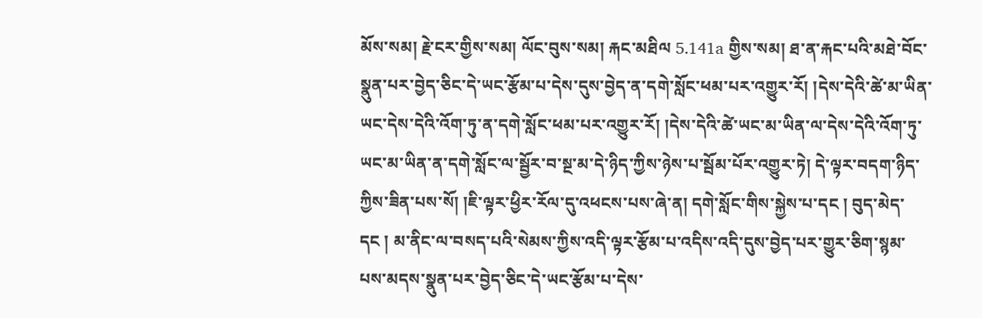མོས་སམ། རྗེ་ངར་གྱིས་སམ། ལོང་བུས་སམ། རྐང་མཐིལ 5.141a གྱིས་སམ། ཐ་ན་རྐང་པའི་མཐེ་བོང་སྣུན་པར་བྱེད་ཅིང་དེ་ཡང་རྩོམ་པ་དེས་དུས་བྱེད་ན་དགེ་སློང་ཕམ་པར་འགྱུར་རོ། །དེས་དེའི་ཚེ་མ་ཡིན་ཡང་དེས་དེའི་འོག་ཏུ་ན་དགེ་སློང་ཕམ་པར་འགྱུར་རོ། །དེས་དེའི་ཚེ་ཡང་མ་ཡིན་ལ་དེས་དེའི་འོག་ཏུ་ཡང་མ་ཡིན་ན་དགེ་སློང་ལ་སྦྱོར་བ་སྔ་མ་དེ་ཉིད་ཀྱིས་ཉེས་པ་སྦོམ་པོར་འགྱུར་ཏེ། དེ་ལྟར་བདག་ཉིད་ཀྱིས་ཟིན་པས་སོ། །ཇི་ལྟར་ཕྱིར་རོལ་དུ་འཕངས་པས་ཞེ་ན། དགེ་སློང་གིས་སྐྱེས་པ་དང ། བུད་མེད་དང ། མ་ནིང་ལ་བསད་པའི་སེམས་ཀྱིས་འདི་ལྟར་རྩོམ་པ་འདིས་འདི་དུས་བྱེད་པར་གྱུར་ཅིག་སྙམ་པས་མདས་སྣུན་པར་བྱེད་ཅིང་དེ་ཡང་རྩོམ་པ་དེས་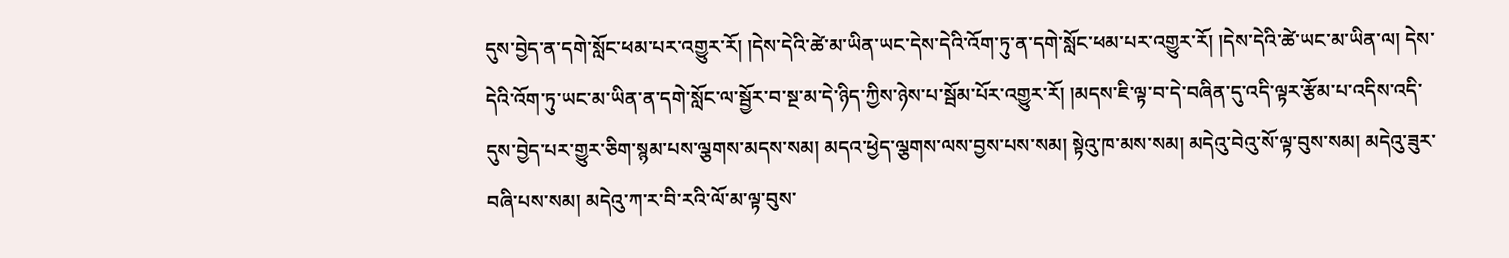དུས་བྱེད་ན་དགེ་སློང་ཕམ་པར་འགྱུར་རོ། །དེས་དེའི་ཚེ་མ་ཡིན་ཡང་དེས་དེའི་འོག་ཏུ་ན་དགེ་སློང་ཕམ་པར་འགྱུར་རོ། །དེས་དེའི་ཚེ་ཡང་མ་ཡིན་ལ། དེས་དེའི་འོག་ཏུ་ཡང་མ་ཡིན་ན་དགེ་སློང་ལ་སྦྱོར་བ་སྔ་མ་དེ་ཉིད་ཀྱིས་ཉེས་པ་སྦོམ་པོར་འགྱུར་རོ། །མདས་ཇི་ལྟ་བ་དེ་བཞིན་དུ་འདི་ལྟར་རྩོམ་པ་འདིས་འདི་དུས་བྱེད་པར་གྱུར་ཅིག་སྙམ་པས་ལྕགས་མདས་སམ། མདའ་ཕྱེད་ལྕགས་ལས་བྱས་པས་སམ། སྟེའུ་ཁ་མས་སམ། མདེའུ་བེའུ་སོ་ལྟ་བུས་སམ། མདེའུ་ཟུར་བཞི་པས་སམ། མདེའུ་ཀ་ར་བི་རའི་ལོ་མ་ལྟ་བུས་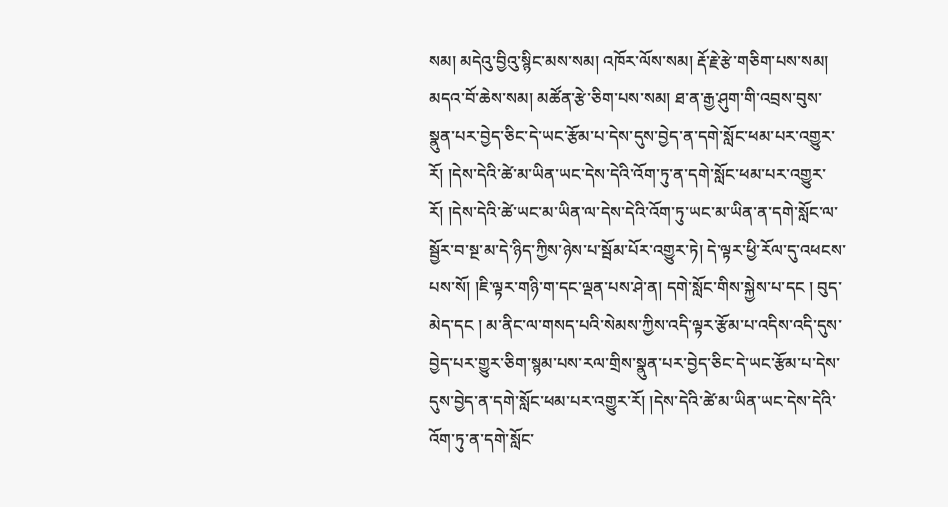སམ། མདེའུ་བྱིའུ་སྙིང་མས་སམ། འཁོར་ལོས་སམ། རྡོ་རྗེ་རྩེ་གཅིག་པས་སམ། མདའ་བོ་ཆེས་སམ། མཚོན་རྩེ་ཅིག་པས་སམ། ཐ་ན་རྒྱ་ཤུག་གི་འབྲས་བུས་སྣུན་པར་བྱེད་ཅིང་དེ་ཡང་རྩོམ་པ་དེས་དུས་བྱེད་ན་དགེ་སློང་ཕམ་པར་འགྱུར་རོ། །དེས་དེའི་ཚེ་མ་ཡིན་ཡང་དེས་དེའི་འོག་ཏུ་ན་དགེ་སློང་ཕམ་པར་འགྱུར་རོ། །དེས་དེའི་ཚེ་ཡང་མ་ཡིན་ལ་དེས་དེའི་འོག་ཏུ་ཡང་མ་ཡིན་ན་དགེ་སློང་ལ་སྦྱོར་བ་སྔ་མ་དེ་ཉིད་ཀྱིས་ཉེས་པ་སྦོམ་པོར་འགྱུར་ཏེ། དེ་ལྟར་ཕྱི་རོལ་དུ་འཕངས་པས་སོ། །ཇི་ལྟར་གཉི་ག་དང་ལྡན་པས་ཤེ་ན། དགེ་སློང་གིས་སྐྱེས་པ་དང ། བུད་མེད་དང ། མ་ནིང་ལ་གསད་པའི་སེམས་ཀྱིས་འདི་ལྟར་རྩོམ་པ་འདིས་འདི་དུས་བྱེད་པར་གྱུར་ཅིག་སྙམ་པས་རལ་གྲིས་སྣུན་པར་བྱེད་ཅིང་དེ་ཡང་རྩོམ་པ་དེས་དུས་བྱེད་ན་དགེ་སློང་ཕམ་པར་འགྱུར་རོ། །དེས་དེའི་ཚེ་མ་ཡིན་ཡང་དེས་དེའི་འོག་ཏུ་ན་དགེ་སློང་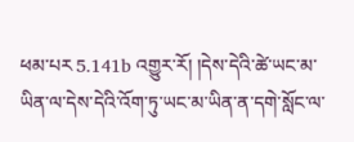ཕམ་པར 5.141b འགྱུར་རོ། །དེས་དེའི་ཚེ་ཡང་མ་ཡིན་ལ་དེས་དེའི་འོག་ཏུ་ཡང་མ་ཡིན་ན་དགེ་སློང་ལ་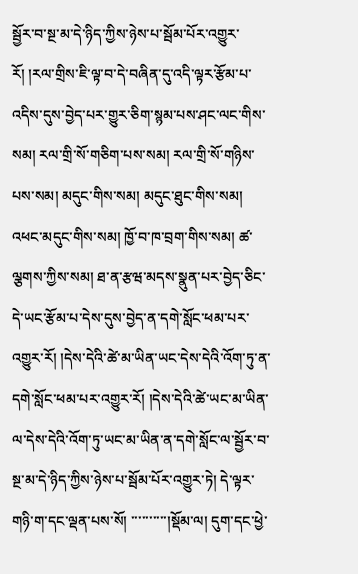སྦྱོར་བ་སྔ་མ་དེ་ཉིད་ཀྱིས་ཉེས་པ་སྦོམ་པོར་འགྱུར་རོ། །རལ་གྲིས་ཇི་ལྟ་བ་དེ་བཞིན་དུ་འདི་ལྟར་རྩོམ་པ་འདིས་དུས་བྱེད་པར་གྱུར་ཅིག་སྙམ་པས་ཤང་ལང་གིས་སམ། རལ་གྲི་སོ་གཅིག་པས་སམ། རལ་གྲི་སོ་གཉིས་པས་སམ། མདུང་གིས་སམ། མདུང་ཐུང་གིས་སམ། འཕང་མདུང་གིས་སམ། ཁྱོ་བ་ཁ་བྲག་གིས་སམ། ཚ་ལྕགས་ཀྱིས་སམ། ཐ་ན་རྩཝ་མདས་སྣུན་པར་བྱེད་ཅིང་དེ་ཡང་རྩོམ་པ་དེས་དུས་བྱེད་ན་དགེ་སློང་ཕམ་པར་འགྱུར་རོ། །དེས་དེའི་ཚེ་མ་ཡིན་ཡང་དེས་དེའི་འོག་ཏུ་ན་དགེ་སློང་ཕམ་པར་འགྱུར་རོ། །དེས་དེའི་ཚེ་ཡང་མ་ཡིན་ལ་དེས་དེའི་འོག་ཏུ་ཡང་མ་ཡིན་ན་དགེ་སློང་ལ་སྦྱོར་བ་སྔ་མ་དེ་ཉིད་ཀྱིས་ཉེས་པ་སྦོམ་པོར་འགྱུར་ཏེ། དེ་ལྟར་གཉི་ག་དང་ལྡན་པས་སོ། ་་་་་་་་་་།སྡོམ་ལ། དུག་དང་ཕྱེ་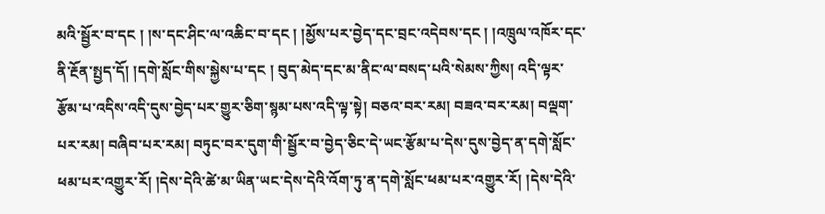མའི་སྦྱོར་བ་དང ། །ས་དང་ཤིང་ལ་འཆིང་བ་དང ། །མྱོས་པར་བྱེད་དང་བྲང་འདེབས་དང ། །འཁྲུལ་འཁོར་དང་ནི་རྔོན་སྤྱད་དོ། །དགེ་སློང་གིས་སྐྱེས་པ་དང ། བུད་མེད་དང་མ་ནིང་ལ་བསད་པའི་སེམས་ཀྱིས། འདི་ལྟར་རྩོམ་པ་འདིས་འདི་དུས་བྱེད་པར་གྱུར་ཅིག་སྙམ་པས་འདི་ལྟ་སྟེ། བཅའ་བར་རམ། བཟའ་བར་རམ། བལྡག་པར་རམ། བཞིབ་པར་རམ། བཏུང་བར་དུག་གི་སྦྱོར་བ་བྱེད་ཅིང་དེ་ཡང་རྩོམ་པ་དེས་དུས་བྱེད་ན་དགེ་སློང་ཕམ་པར་འགྱུར་རོ། །དེས་དེའི་ཚེ་མ་ཡིན་ཡང་དེས་དེའི་འོག་ཏུ་ན་དགེ་སློང་ཕམ་པར་འགྱུར་རོ། །དེས་དེའི་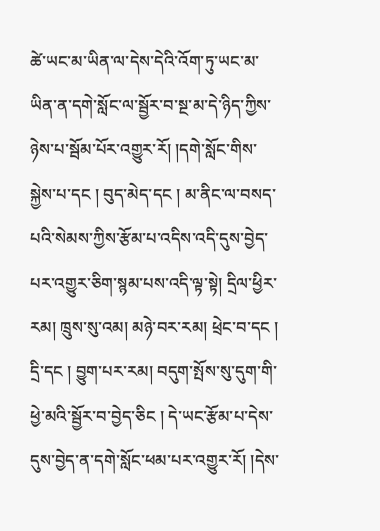ཚེ་ཡང་མ་ཡིན་ལ་དེས་དེའི་འོག་ཏུ་ཡང་མ་ཡིན་ན་དགེ་སློང་ལ་སྦྱོར་བ་སྔ་མ་དེ་ཉིད་ཀྱིས་ཉེས་པ་སྦོམ་པོར་འགྱུར་རོ། །དགེ་སློང་གིས་སྐྱེས་པ་དང ། བུད་མེད་དང ། མ་ནིང་ལ་བསད་པའི་སེམས་ཀྱིས་རྩོམ་པ་འདིས་འདི་དུས་བྱེད་པར་འགྱུར་ཅིག་སྙམ་པས་འདི་ལྟ་སྟེ། དྲིལ་ཕྱིར་རམ། ཁྲུས་སུ་འམ། མཉེ་བར་རམ། ཕྲེང་བ་དང ། དྲི་དང ། བྱུག་པར་རམ། བདུག་སྤོས་སུ་དུག་གི་ཕྱེ་མའི་སྦྱོར་བ་བྱེད་ཅིང ། དེ་ཡང་རྩོམ་པ་དེས་དུས་བྱེད་ན་དགེ་སློང་ཕམ་པར་འགྱུར་རོ། །དེས་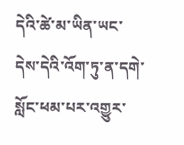དེའི་ཚེ་མ་ཡིན་ཡང་དེས་དེའི་འོག་ཏུ་ན་དགེ་སློང་ཕམ་པར་འགྱུར་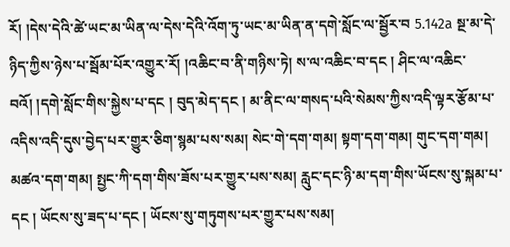རོ། །དེས་དེའི་ཚེ་ཡང་མ་ཡིན་ལ་དེས་དེའི་འོག་ཏུ་ཡང་མ་ཡིན་ན་དགེ་སློང་ལ་སྦྱོར་བ 5.142a སྔ་མ་དེ་ཉིད་ཀྱིས་ཉེས་པ་སྦོམ་པོར་འགྱུར་རོ། །འཆིང་བ་ནི་གཉིས་ཏེ། ས་ལ་འཆིང་བ་དང ། ཤིང་ལ་འཆིང་བའོ། །དགེ་སློང་གིས་སྐྱེས་པ་དང ། བུད་མེད་དང ། མ་ནིང་ལ་གསད་པའི་སེམས་ཀྱིས་འདི་ལྟར་རྩོམ་པ་འདིས་འདི་དུས་བྱེད་པར་གྱུར་ཅིག་སྙམ་པས་སམ། སེང་གེ་དག་གམ། སྟག་དག་གམ། གུང་དག་གམ། མཚའ་དག་གམ། སྤྱང་ཀི་དག་གིས་ཟོས་པར་གྱུར་པས་སམ། རླུང་དང་ཉི་མ་དག་གིས་ཡོངས་སུ་སྐམ་པ་དང ། ཡོངས་སུ་ཟད་པ་དང ། ཡོངས་སུ་གཏུགས་པར་གྱུར་པས་སམ།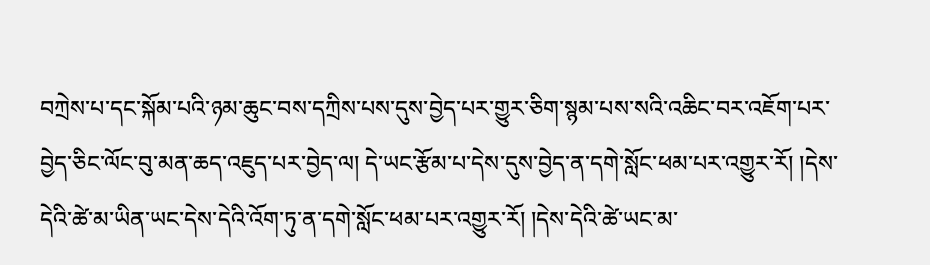བཀྲེས་པ་དང་སྐོམ་པའི་ཉམ་ཆུང་བས་དཀྲིས་པས་དུས་བྱེད་པར་གྱུར་ཅིག་སྙམ་པས་སའི་འཆིང་བར་འཇོག་པར་བྱེད་ཅིང་ལོང་བུ་མན་ཆད་འཇུད་པར་བྱེད་ལ། དེ་ཡང་རྩོམ་པ་དེས་དུས་བྱེད་ན་དགེ་སློང་ཕམ་པར་འགྱུར་རོ། །དེས་དེའི་ཚེ་མ་ཡིན་ཡང་དེས་དེའི་འོག་ཏུ་ན་དགེ་སློང་ཕམ་པར་འགྱུར་རོ། །དེས་དེའི་ཚེ་ཡང་མ་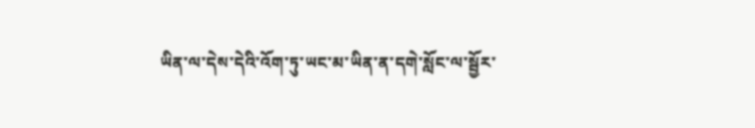ཡིན་ལ་དེས་དེའི་འོག་ཏུ་ཡང་མ་ཡིན་ན་དགེ་སློང་ལ་སྦྱོར་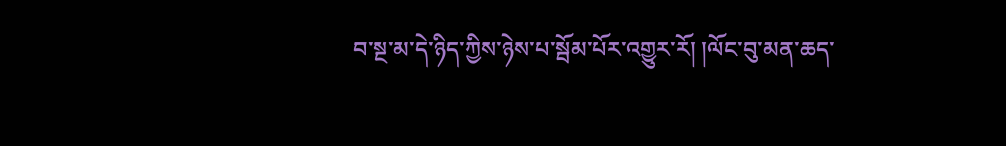བ་སྔ་མ་དེ་ཉིད་ཀྱིས་ཉེས་པ་སྦོམ་པོར་འགྱུར་རོ། །ལོང་བུ་མན་ཆད་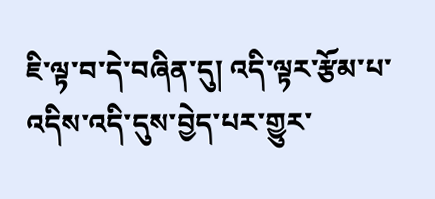ཇི་ལྟ་བ་དེ་བཞིན་དུ། འདི་ལྟར་རྩོམ་པ་འདིས་འདི་དུས་བྱེད་པར་གྱུར་